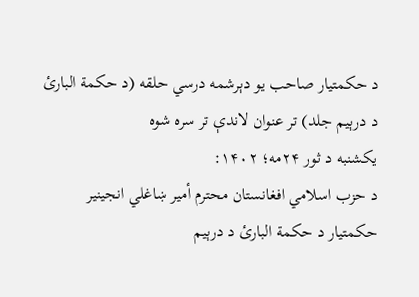د حکمتيار صاحب يو دېرشمه درسي حلقه (د حکمة البارئ د درېيم جلد) تر عنوان لاندې تر سره شوه
يکشنبه د ثور ۲۴مه؛ ۱۴۰۲:
د حزب اسلامي افغانستان محترم أمير ښاغلي انجينير حکمتيار د حکمة البارئ د درېيم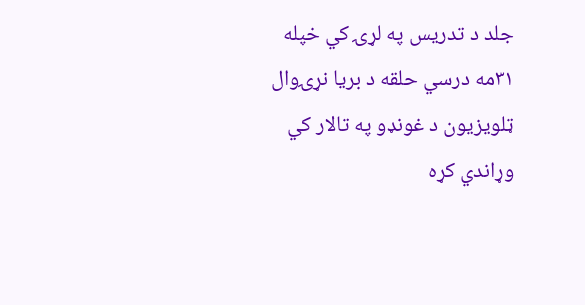جلد د تدريس په لړۍ کي خپله ۳۱مه درسي حلقه د بریا نړۍوال ټلويزيون د غونډو په تالار کي وړاندي کړه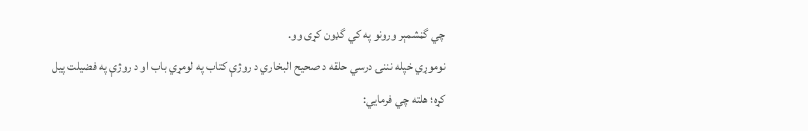چي گڼشمېر ورونو په کي گډون کړی وو.
نوموړي خپله نننۍ درسي حلقه د صحيح البخاري د روژې كتاب په لومړي باب او د روژې په فضيلت پيل کړه؛ هلته چي فرمايي: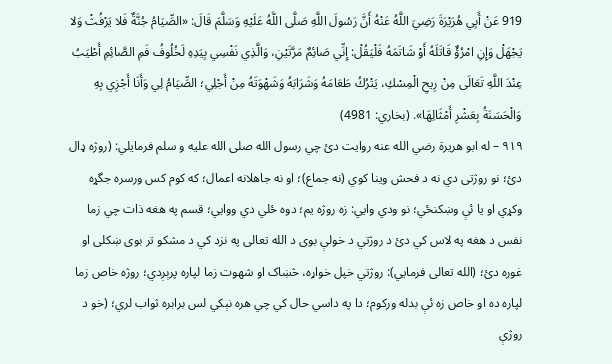919 عَنْ أَبِي هُرَيْرَةَ رَضِيَ اللَّهُ عَنْهُ أَنَّ رَسُولَ اللَّهِ صَلَّى اللَّهُ عَلَيْهِ وَسَلَّمَ قَالَ: «الصِّيَامُ جُنَّةٌ فَلا يَرْفُثْ وَلا يَجْهَلْ وَإِنِ امْرُؤٌ قَاتَلَهُ أَوْ شَاتَمَهُ فَلْيَقُلْ: إِنِّي صَائِمٌ مَرَّتَيْنِ، وَالَّذِي نَفْسِي بِيَدِهِ لَخُلُوفُ فَمِ الصَّائِمِ أَطْيَبُ عِنْدَ اللَّهِ تَعَالَى مِنْ رِيحِ الْمِسْكِ، يَتْرُكُ طَعَامَهُ وَشَرَابَهُ وَشَهْوَتَهُ مِنْ أَجْلِي؛ الصِّيَامُ لِي وَأَنَا أَجْزِي بِهِ وَالْحَسَنَةُ بِعَشْرِ أَمْثَالِهَا». (بخاري: 4981)
٩١٩ – له ابو هريرة رضي الله عنه روايت دئ چي رسول الله صلى الله عليه و سلم فرمايلي: (روژه ډال دئ؛ نو روژتى دي نه د فحش وينا كوي (نه جماع)؛ او نه جاهلانه اعمال؛ که كوم كس ورسره جگړه وکړي او يا ئې وښکنځي؛ نو ودي وايي: زه روژه يم؛ دوه ځلي دي ووايي؛ قسم په هغه ذات چي زما نفس د هغه په لاس کي دئ د روژتي د خولې بوى د الله تعالى په نزد كي د مشکو تر بوى ښكلى او غوره دئ؛ (الله تعالى فرمايي): روژتي خپل خواړه، څښاک او شهوت زما لپاره پرېږدي؛ روژه خاص زما لپاره ده او خاص زه ئې بدله ورکوم؛ دا په داسي حال كي چي هره نېکي لس برابره ثواب لري؛ (خو د روژې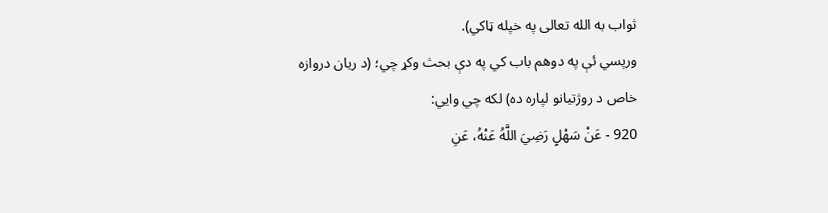ثواب به الله تعالى په خپله ټاكي).
ورپسي ئې په دوهم باب کي په دې بحث وکړ چي؛ (د ريان دروازه خاص د روژتيانو لپاره ده) لکه چي وايي:
920 - عَنْ سَهْلٍ رَضِيَ اللَّهُ عَنْهُ، عَنِ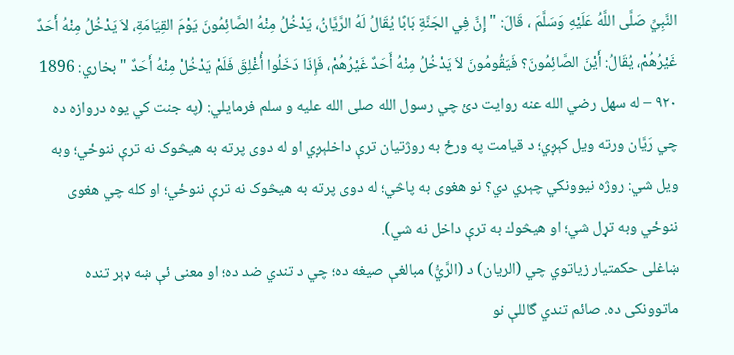النَّبِيِّ صَلَّى اللَّهُ عَلَيْهِ وَسَلَّمَ ، قَالَ: " إِنَّ فِي الجَنَّةِ بَابًا يُقَالُ لَهُ الرَّيَّانُ، يَدْخُلُ مِنْهُ الصَّائِمُونَ يَوْمَ القِيَامَةِ، لاَ يَدْخُلُ مِنْهُ أَحَدٌ غَيْرُهُمْ، يُقَالُ: أَيْنَ الصَّائِمُونَ؟ فَيَقُومُونَ لاَ يَدْخُلُ مِنْهُ أَحَدٌ غَيْرُهُمْ، فَإِذَا دَخَلُوا أُغْلِقَ فَلَمْ يَدْخُلْ مِنْهُ أَحَدٌ " بخاري: 1896
٩٢٠ – له سهل رضي الله عنه روايت دئ چي رسول الله صلى الله عليه و سلم فرمايلي: (په جنت كي يوه دروازه ده چي رَيَّان ورته ويل كېږي؛ د قيامت په ورځ به روژتيان ترې داخلېږي او له دوى پرته به هيڅوک نه ترې ننوځي؛ وبه ويل شي: روژه نيوونكي چېري دي؟ نو هغوى به پاڅي؛ له دوى پرته به هيڅوک نه ترې ننوځي؛ او کله چي هغوى ننوځي وبه تړل شي؛ او هيڅوك به ترې داخل نه شي).
ښاغلی حکمتيار زياتوي چي (الريان) د (الرَّيُّ) مبالغې صيغه ده؛ چي د تندي ضد ده؛ او معنى ئې ښه ډېر تنده ماتوونكى ده. صائم تندي گاللې نو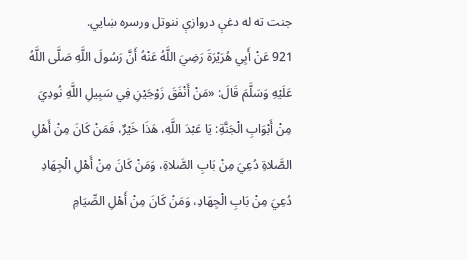جنت ته له دغې دروازې ننوتل ورسره ښايي.
921 عَنْ أَبِي هُرَيْرَةَ رَضِيَ اللَّهُ عَنْهُ أَنَّ رَسُولَ اللَّهِ صَلَّى اللَّهُ عَلَيْهِ وَسَلَّمَ قَالَ: «مَنْ أَنْفَقَ زَوْجَيْنِ فِي سَبِيلِ اللَّهِ نُودِيَ مِنْ أَبْوَابِ الْجَنَّةِ: يَا عَبْدَ اللَّهِ، هَذَا خَيْرٌ، فَمَنْ كَانَ مِنْ أَهْلِ الصَّلاةِ دُعِيَ مِنْ بَابِ الصَّلاةِ، وَمَنْ كَانَ مِنْ أَهْلِ الْجِهَادِ دُعِيَ مِنْ بَابِ الْجِهَادِ، وَمَنْ كَانَ مِنْ أَهْلِ الصِّيَامِ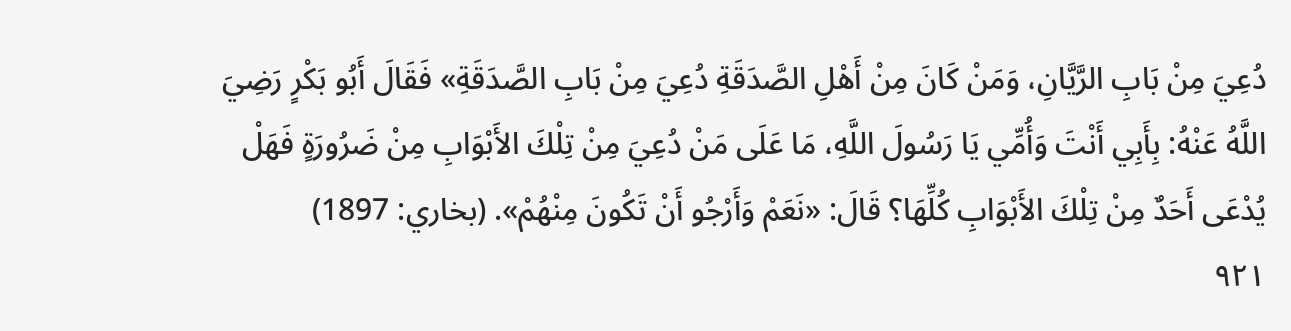دُعِيَ مِنْ بَابِ الرَّيَّانِ، وَمَنْ كَانَ مِنْ أَهْلِ الصَّدَقَةِ دُعِيَ مِنْ بَابِ الصَّدَقَةِ» فَقَالَ أَبُو بَكْرٍ رَضِيَ اللَّهُ عَنْهُ: بِأَبِي أَنْتَ وَأُمِّي يَا رَسُولَ اللَّهِ، مَا عَلَى مَنْ دُعِيَ مِنْ تِلْكَ الأَبْوَابِ مِنْ ضَرُورَةٍ فَهَلْ يُدْعَى أَحَدٌ مِنْ تِلْكَ الأَبْوَابِ كُلِّهَا؟ قَالَ: «نَعَمْ وَأَرْجُو أَنْ تَكُونَ مِنْهُمْ». (بخاري: 1897)
٩٢١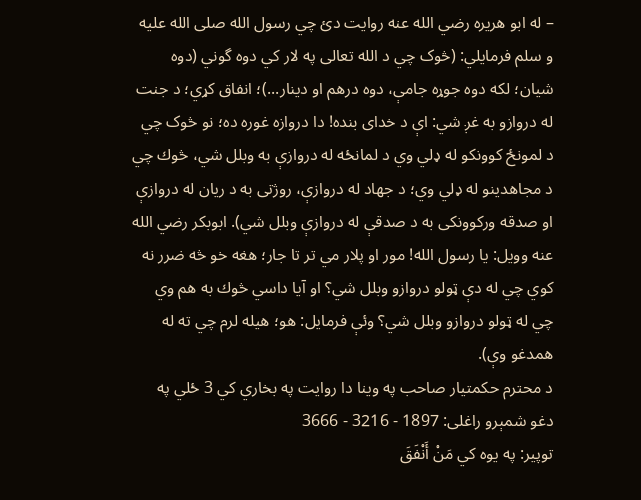– له ابو هريره رضي الله عنه روايت دئ چي رسول الله صلى الله عليه و سلم فرمايلي: (څوک چي د الله تعالى په لار كي دوه گوني (دوه شيان؛ لکه دوه جوړه جامې، دوه درهم او دينار...)؛ انفاق کړي؛ د جنت له دروازو به غږ شي: اې د خداى بنده! دا دروازه غوره ده؛ نو څوک چي د لمونځ كوونكو له ډلي وي د لمانځه له دروازې به وبلل شي، څوك چي د مجاهدينو له ډلي وي؛ د جهاد له دروازې، روژتى به د ريان له دروازې او صدقه ورکوونکى به د صدقې له دروازې وبلل شي). ابوبکر رضي الله عنه وويل: يا رسول الله! مور او پلار مي تر تا جار؛ هغه خو څه ضرر نه كوي چي له دې ټولو دروازو وبلل شي؟ او آيا داسي څوك به هم وي چي له ټولو دروازو وبلل شي؟ وئې فرمايل: هو؛ هيله لرم چي ته له همدغو وې).
د محترم حکمتیار صاحب په وينا دا روايت په بخاري كي 3 ځلي په دغو شمېرو راغلى: 1897 - 3216 - 3666
توپير: په يوه كي مَنْ أَنْفَقَ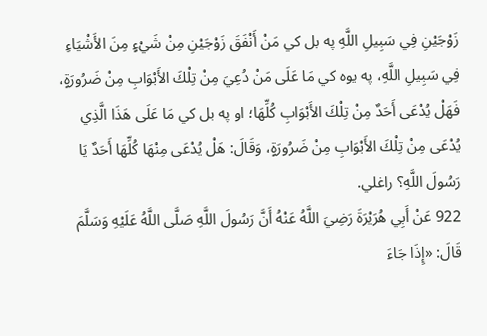زَوْجَيْنِ فِي سَبِيلِ اللَّهِ په بل كي مَنْ أَنْفَقَ زَوْجَيْنِ مِنْ شَيْءٍ مِنَ الأَشْيَاءِ فِي سَبِيلِ اللَّهِ، په يوه كي مَا عَلَى مَنْ دُعِيَ مِنْ تِلْكَ الأَبْوَابِ مِنْ ضَرُورَةٍ، فَهَلْ يُدْعَى أَحَدٌ مِنْ تِلْكَ الأَبْوَابِ كُلِّهَا؛ او په بل كي مَا عَلَى هَذَا الَّذِي يُدْعَى مِنْ تِلْكَ الأَبْوَابِ مِنْ ضَرُورَةٍ، وَقَالَ: هَلْ يُدْعَى مِنْهَا كُلِّهَا أَحَدٌ يَا رَسُولَ اللَّهِ؟ راغلي.
922 عَنْ أَبِي هُرَيْرَةَ رَضِيَ اللَّهُ عَنْهُ أَنَّ رَسُولَ اللَّهِ صَلَّى اللَّهُ عَلَيْهِ وَسَلَّمَ قَالَ: «إِذَا جَاءَ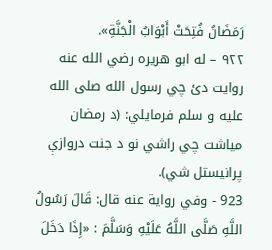رَمَضَانُ فُتِحَتْ أَبْوَابُ الْجَنَّةِ».
٩٢٢ – له ابو هريره رضي الله عنه روايت دئ چي رسول الله صلى الله عليه و سلم فرمايلي: (د رمضان مياشت چي راشي نو د جنت دروازې پرانيستل شي).
923 - وفي رواية عنه قال: قَالَ رَسُولُ اللَّهِ صَلَّى اللَّهُ عَلَيْهِ وَسَلَّمَ : «إِذَا دَخَلَ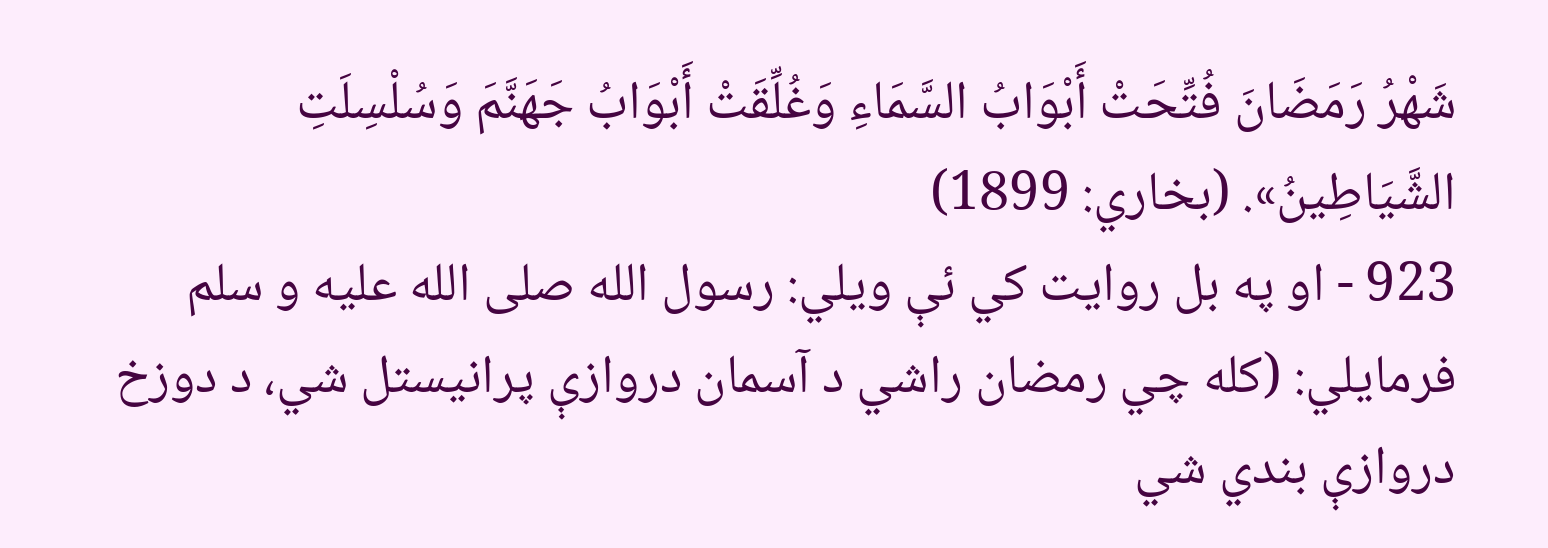شَهْرُ رَمَضَانَ فُتِّحَتْ أَبْوَابُ السَّمَاءِ وَغُلِّقَتْ أَبْوَابُ جَهَنَّمَ وَسُلْسِلَتِ الشَّيَاطِينُ». (بخاري: 1899)
923 - او په بل روايت کي ئې ويلي: رسول الله صلى الله عليه و سلم فرمايلي: (كله چي رمضان راشي د آسمان دروازې پرانيستل شي، د دوزخ دروازې بندي شي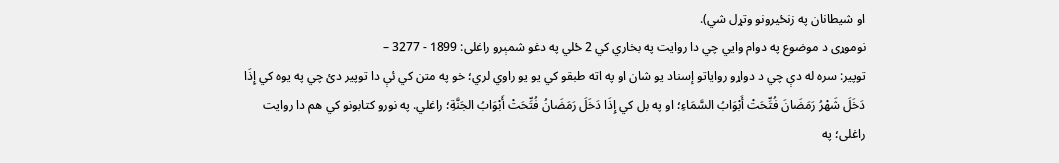او شيطانان په زنځيرونو وتړل شي).
نوموړی د موضوع په دوام وايي چي دا روايت په بخاري كي 2 ځلي په دغو شمېرو راغلى: 1899 - 3277 –
توپير: سره له دې چي د دواړو رواياتو إسناد يو شان او په اته طبقو كي يو يو راوي لري؛ خو په متن كي ئې دا توپير دئ چي په يوه كي إِذَا دَخَلَ شَهْرُ رَمَضَانَ فُتِّحَتْ أَبْوَابُ السَّمَاءِ؛ او په بل كي إِذَا دَخَلَ رَمَضَانُ فُتِّحَتْ أَبْوَابُ الجَنَّةِ؛ راغلي. په نورو كتابونو كي هم دا روايت راغلى؛ په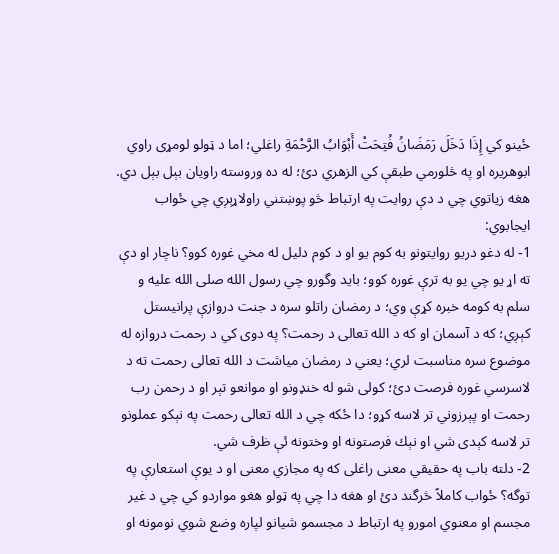ځينو كي إِذَا دَخَلَ رَمَضَانُ فُتِحَتْ أَبْوَابُ الرَّحْمَةِ راغلي؛ اما د ټولو لومړى راوي ابوهريره او په څلورمي طبقې كي الزهري دئ؛ له ده وروسته راويان بېل بېل دي.
هغه زياتوي چي د دې روايت په ارتباط څو پوښتني راولاړېږي چي ځواب ايجابوي:
1- له دغو دريو روايتونو به كوم يو او د كوم دليل له مخي غوره كوو؟ ناچار او دې ته اړ يو چي يو به ترې غوره كوو؛ بايد وگورو چي رسول الله صلى الله عليه و سلم به كومه خبره كړې وي؛ د رمضان راتلو سره د جنت دروازې پرانيستل كېږي؛ كه د آسمان او كه د الله تعالى د رحمت؟ په دوى كي د رحمت دروازه له موضوع سره مناسبت لري؛ يعني د رمضان مياشت د الله تعالى رحمت ته د لاسرسي غوره فرصت دئ؛ كولى شو له خنډونو او موانعو تېر او د رحمن رب رحمت او پېرزوني تر لاسه كړو؛ دا ځكه چي د الله تعالى رحمت په نېكو عملونو تر لاسه كېدى شي او نېك فرصتونه او وختونه ئې ظرف شي.
2- دلته باب په حقيقي معنى راغلى كه په مجازي معنى او د يوې استعارې په توگه؟ ځواب كاملاً څرگند دئ او هغه دا چي په ټولو هغو مواردو كي چي د غير مجسم او معنوي امورو په ارتباط د مجسمو شيانو لپاره وضع شوي نومونه او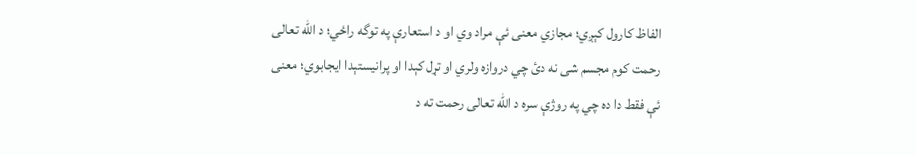الفاظ كارول كېږي؛ مجازي معنى ئې مراد وي او د استعارې په توگه راځي؛ د الله تعالى رحمت كوم مجسم شى نه دئ چي دروازه ولري او تړل كېدا او پرانيستېدا ايجابوي؛ معنى ئې فقط دا ده چي په روژې سره د الله تعالى رحمت ته د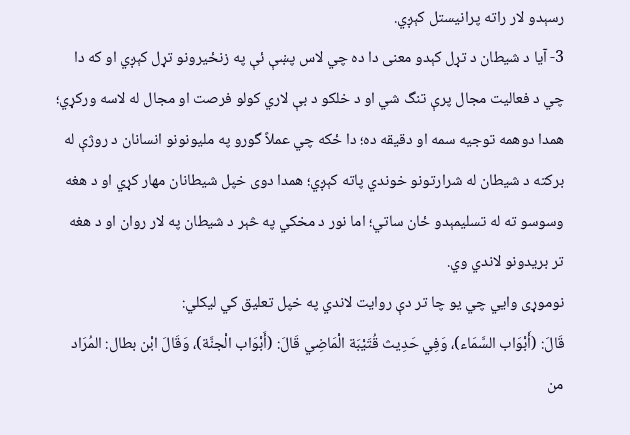رسېدو لار راته پرانيستل كېږي.
3- آيا د شيطان د تړل كېدو معنى دا ده چي لاس پښې ئې په زنځيرونو تړل كېږي او كه دا چي د فعاليت مجال پرې تنگ شي او د خلكو د بې لاري كولو فرصت او مجال له لاسه وركړي؛ همدا دوهمه توجيه سمه او دقيقه ده؛ دا ځكه چي عملاً گورو په مليونونو انسانان د روژې له بركته د شيطان له شرارتونو خوندي پاته كېږي؛ همدا دوى خپل شيطانان مهار كړي او د هغه وسوسو ته له تسليمېدو ځان ساتي؛ اما نور د مخكي په څېر د شيطان په لار روان او د هغه تر بريدونو لاندي وي.
نوموړی وايي چي يو چا تر دې روايت لاندي په خپل تعليق كي ليكلي:
قَالَ: (أَبْوَاب السَّمَاء)، وَفِي حَدِيث قُتَيْبَة الْمَاضِي قَالَ: (أَبْوَاب الْجنَّة)، وَقَالَ ابْن بطال: المُرَاد من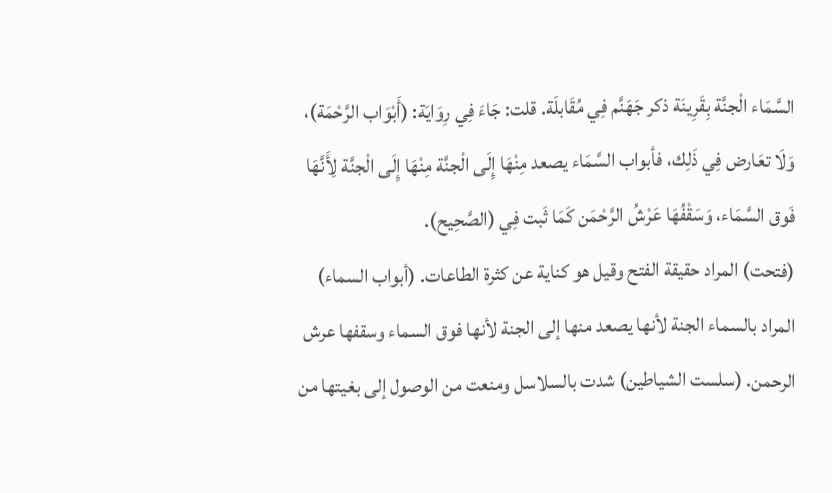السَّمَاء الْجنَّة بِقَرِينَة ذكر جَهَنَّم فِي مُقَابلَة. قلت: جَاءَ فِي رِوَايَة: (أَبْوَاب الرَّحْمَة)، وَلَا تعَارض فِي ذَلِك، فأبواب السَّمَاء يصعد مِنْهَا إِلَى الْجنَّة مِنْهَا إِلَى الْجنَّة لِأَنَّهَا فَوق السَّمَاء، وَسَقْفُهَا عَرْشُ الرَّحْمَن كَمَا ثَبت فِي (الصَّحِيح).
(فتحت) المراد حقيقة الفتح وقيل هو كناية عن كثرة الطاعات. (أبواب السماء) المراد بالسماء الجنة لأنها يصعد منها إلى الجنة لأنها فوق السماء وسقفها عرش الرحمن. (سلست الشياطين) شدت بالسلاسل ومنعت من الوصول إلى بغيتها من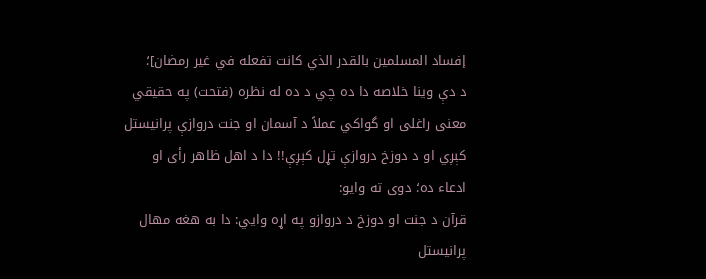إفساد المسلمين بالقدر الذي كانت تفعله في غير رمضان]؛
د دې وينا خلاصه دا ده چي د ده له نظره (فتحت) په حقيقي معنى راغلى او گواكي عملاً د آسمان او جنت دروازې پرانيستل كېږي او د دوزخ دروازې تړل كېږې!! دا د اهل ظاهر رأى او ادعاء ده؛ دوى ته وايو:
قرآن د جنت او دوزخ د دروازو په اړه وايي: دا به هغه مهال پرانيستل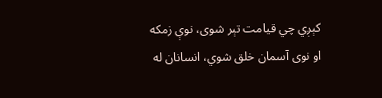كېږي چي قيامت تېر شوى، نوې زمكه او نوى آسمان خلق شوي، انسانان له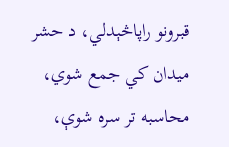قبرونو راپاڅېدلي، د حشر ميدان كي جمع شوي، محاسبه تر سره شوې،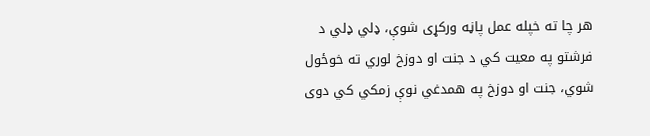هر چا ته خپله عمل پاڼه وركړى شوې، ډلي ډلي د فرشتو په معيت كي د جنت او دوزخ لوري ته خوځول شوي، جنت او دوزخ په همدغي نوې زمكي كي دوى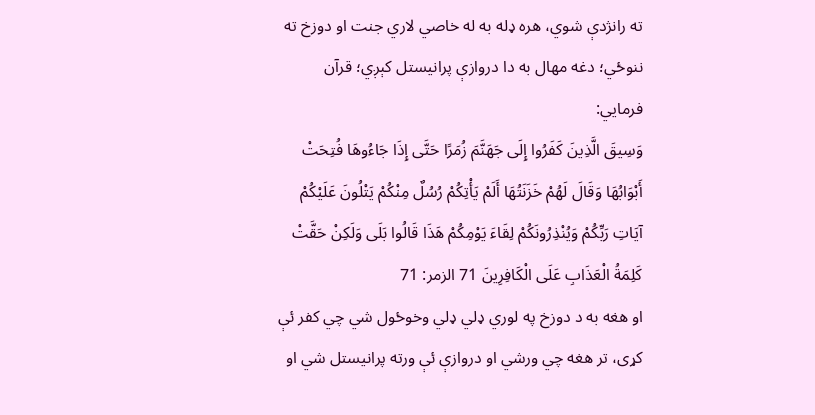ته رانژدې شوي، هره ډله به له خاصي لاري جنت او دوزخ ته ننوځي؛ دغه مهال به دا دروازې پرانيستل كېږي؛ قرآن فرمايي:
وَسِيقَ الَّذِينَ كَفَرُوا إِلَى جَهَنَّمَ زُمَرًا حَتَّى إِذَا جَاءُوهَا فُتِحَتْ أَبْوَابُهَا وَقَالَ لَهُمْ خَزَنَتُهَا أَلَمْ يَأْتِكُمْ رُسُلٌ مِنْكُمْ يَتْلُونَ عَلَيْكُمْ آيَاتِ رَبِّكُمْ وَيُنْذِرُونَكُمْ لِقَاءَ يَوْمِكُمْ هَذَا قَالُوا بَلَى وَلَكِنْ حَقَّتْ كَلِمَةُ الْعَذَابِ عَلَى الْكَافِرِينَ 71 الزمر: 71
او هغه به د دوزخ په لوري ډلي ډلي وخوځول شي چي كفر ئې كړى، تر هغه چي ورشي او دروازې ئې ورته پرانيستل شي او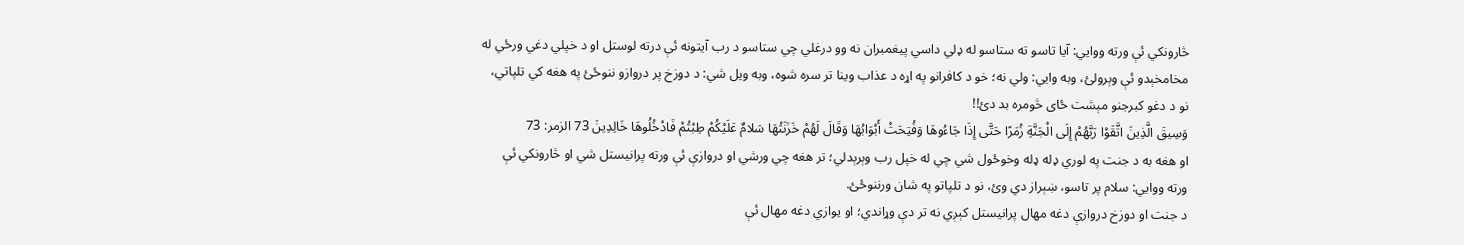څارونكي ئې ورته ووايي: آيا تاسو ته ستاسو له ډلي داسي پيغمبران نه وو درغلي چي ستاسو د رب آيتونه ئې درته لوستل او د خپلي دغي ورځي له مخامخېدو ئې وېرولئ، وبه وايي: ولي نه؛ خو د كافرانو په اړه د عذاب وينا تر سره شوه، وبه ويل شي: د دوزخ پر دروازو ننوځئ په هغه كي تلپاتي، نو د دغو كبرجنو مېشت ځاى څومره بد دئ!!
وَسِيقَ الَّذِينَ اتَّقَوْا رَبَّهُمْ إِلَى الْجَنَّةِ زُمَرًا حَتَّى إِذَا جَاءُوهَا وَفُتِحَتْ أَبْوَابُهَا وَقَالَ لَهُمْ خَزَنَتُهَا سَلامٌ عَلَيْكُمْ طِبْتُمْ فَادْخُلُوهَا خَالِدِينَ 73 الزمر: 73
او هغه به د جنت په لوري ډله ډله وخوځول شي چي له خپل رب وېرېدلي؛ تر هغه چي ورشي او دروازې ئې ورته پرانيستل شي او څارونكي ئې ورته ووايي: سلام پر تاسو، ښېراز دي وئ، نو د تلپاتو په شان ورننوځئ.
د جنت او دوزخ دروازې دغه مهال پرانيستل كېږي نه تر دې وړاندي؛ او يوازي دغه مهال ئې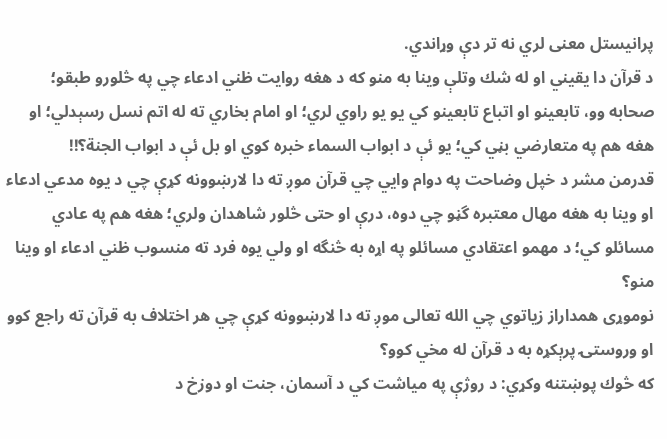پرانيستل معنى لري نه تر دې وړاندي.
د قرآن دا يقيني او له شك وتلې وينا به منو كه د هغه روايت ظني ادعاء چي په څلورو طبقو؛ صحابه وو، تابعينو او اتباع تابعينو كي يو يو راوي لري؛ او امام بخاري ته له اتم نسل رسېدلي؛ او هغه هم په متعارضي بڼي كي؛ يو ئې د ابواب السماء خبره كوي او بل ئې د ابواب الجنة؟!!
قدرمن مشر د خپل وضاحت په دوام وايي چي قرآن موږ ته دا لارښوونه كړې چي د يوه مدعي ادعاء او وينا به هغه مهال معتبره گڼو چي دوه، درې او حتى څلور شاهدان ولري؛ هغه هم په عادي مسائلو كي؛ د مهمو اعتقادي مسائلو په اړه به څنگه او ولي يوه فرد ته منسوب ظني ادعاء او وينا منو؟
نوموړی همداراز زياتوي چي الله تعالى موږ ته دا لارښوونه كړې چي هر اختلاف به قرآن ته راجع كوو او وروستۍ پرېكړه به د قرآن له مخي كوو؟
كه څوك پوښتنه وكړي: د روژې په مياشت كي د آسمان، جنت او دوزخ د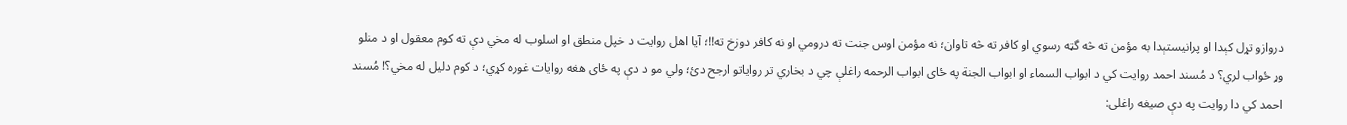دروازو تړل كېدا او پرانيستېدا به مؤمن ته څه گټه رسوي او كافر ته څه تاوان؛ نه مؤمن اوس جنت ته درومي او نه كافر دوزخ ته!!؛ آيا اهل روايت د خپل منطق او اسلوب له مخي دې ته كوم معقول او د منلو وړ ځواب لري؟ د مُسند احمد روايت كي د ابواب السماء او ابواب الجنة په ځاى ابواب الرحمه راغلې چي د بخاري تر رواياتو ارجح دئ؛ ولي مو د دې په ځاى هغه روايات غوره كړي؛ د كوم دليل له مخي؟! مُسند احمد كي دا روايت په دې صيغه راغلى: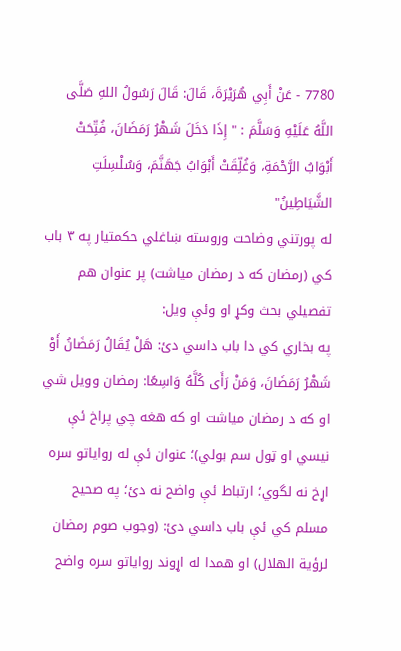7780 - عَنْ أَبِي هُرَيْرَةَ، قَالَ: قَالَ رَسُولُ اللهِ صَلَّى اللَّهُ عَلَيْهِ وَسَلَّمَ : " إِذَا دَخَلَ شَهْرُ رَمَضَانَ، فُتِّحَتْ أَبْوَابُ الرَّحْمَةِ، وَغُلِّقَتْ أَبْوَابُ جَهَنَّمَ، وَسُلْسِلَتِ الشَّيَاطِينُ"
له پورتني وضاحت وروسته ښاغلي حکمتيار په ۳ باب کي (رمضان که د رمضان مياشت) پر عنوان هم تفصيلي بحث وکړ او وئې ويل:
په بخاري کي دا باب داسي دئ: هَلْ يُقَالُ رَمَضَانُ أَوْ شَهْرُ رَمَضَانَ، وَمَنْ رَأَى كُلَّهُ وَاسِعًا: رمضان وويل شي او كه د رمضان مياشت او كه هغه چي پراخ ئې نيسي او ټول سم بولي)؛ عنوان ئې له رواياتو سره اړخ نه لگوي؛ ارتباط ئې واضح نه دئ؛ په صحيح مسلم كي ئې باب داسي دئ: (وجوب صوم رمضان لرؤية الهلال) او همدا له اړوند رواياتو سره واضح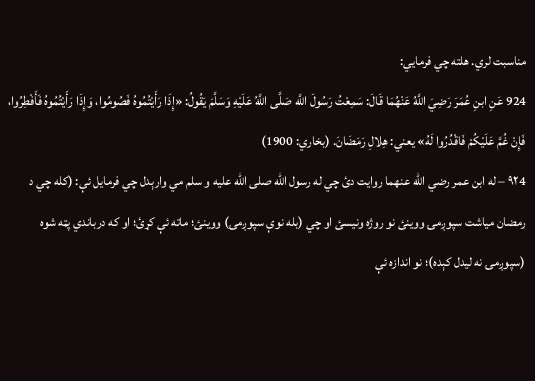مناسبت لري. هلته چي فرمايي:
924 عَنِ ابنِ عُمَرَ رَضِيَ اللَّهُ عَنْهُمَا قَالَ: سَمِعْتُ رَسُولَ اللَّه صَلَّى اللَّهُ عَلَيْهِ وَسَلَّمَ يَقُولُ: «إِذَا رَأَيْتُمُوهُ فَصُومُوا، وَإِذَا رَأَيْتُمُوهُ فَأَفْطِرُوا، فَإِنْ غُمَّ عَلَيْكُمْ فَاقْدُرُوا لَهُ» يعني: هِلالِ رَمَضَانَ. (بخاري: 1900)
٩٢4 – له ابن عمر رضي الله عنهما روايت دئ چي له رسول الله صلى الله عليه و سلم مي وارېدل چي فرمايل ئې: (كله چي د رمضان مياشت سپوږمۍ ووينئ نو روژه ونيسئ او چي (بله نوې سپوږمۍ) ووينئ؛ ماته ئې كړئ؛ او که درباندي پټه شوه (سپوږمۍ نه ليدل کېده)؛ نو اندازه ئې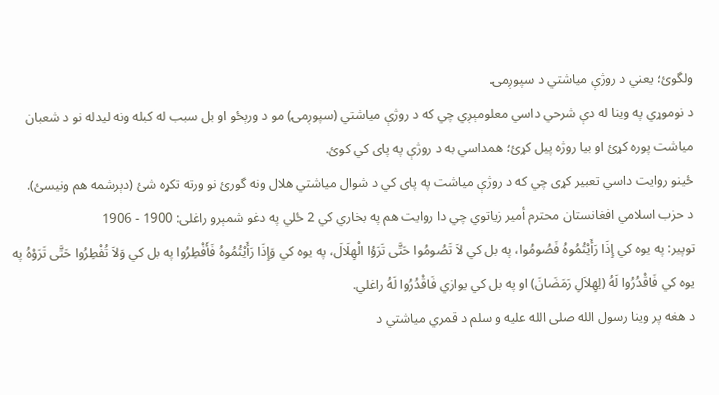ولگوئ؛ يعني د روژې مياشتي د سپوږمۍ.
د نوموړي په وينا له دې شرحي داسي معلومېږي چي كه د روژې مياشتي (سپوږمۍ) مو د ورېځو او بل سبب له كبله ونه ليدله نو د شعبان مياشت پوره كړئ او بيا روژه پيل كړئ؛ همداسي به د روژې په پاى كي كوئ.
ځينو روايت داسي تعبير كړى چي كه د روژې مياشت په پاى كي د شوال مياشتي هلال ونه گورئ نو ورته تكړه شئ (دېرشمه هم ونيسئ).
د حزب اسلامي افغانستان محترم أمير زياتوي چي دا روايت هم په بخاري كي 2 ځلي په دغو شمېرو راغلى: 1900 - 1906
توپير: په يوه كي إِذَا رَأَيْتُمُوهُ فَصُومُوا، په بل كي لاَ تَصُومُوا حَتَّى تَرَوُا الْهِلَالَ، په يوه كي وَإِذَا رَأَيْتُمُوهُ فَأَفْطِرُوا په بل كي وَلاَ تُفْطِرُوا حَتَّى تَرَوْهُ په يوه كي فَاقْدُرُوا لَهُ (لِهِلاَلِ رَمَضَانَ) او په بل كي يوازي فَاقْدُرُوا لَهُ راغلي.
د هغه پر وينا رسول الله صلى الله عليه و سلم د قمري مياشتي د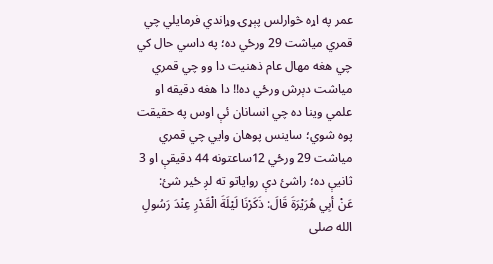عمر په اړه څوارلس پېړۍ وړاندي فرمايلي چي قمري مياشت 29 ورځي ده؛ په داسي حال كي چي هغه مهال عام ذهنيت دا وو چي قمري مياشت دېرش ورځي ده!! دا هغه دقيقه او علمي وينا ده چي انسانان ئې اوس په حقيقت پوه شوي؛ ساينس پوهان وايي چي قمري مياشت 29 ورځي 12ساعتونه 44 دقیقې او 3 ثانيې ده؛ راشئ دې رواياتو ته لږ ځير شئ:
عَنْ أبِي هُرَيْرَةَ قَالَ: ذَكَرْنَا لَيْلَةَ الْقَدْرِ عِنْدَ رَسُولِ الله صلى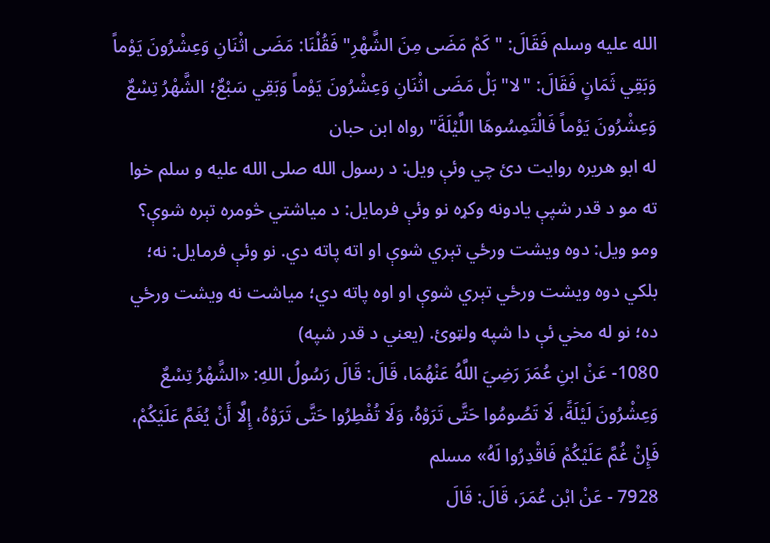الله عليه وسلم فَقَالَ: "كَمْ مَضَى مِنَ الشَّهْرِ" فَقُلْنَا: مَضَى اثْنَانِ وَعِشْرُونَ يَوْماً وَبَقِي ثَمَانٍ فَقَالَ: "لا" بَلْ مَضَى اثْنَانِ وَعِشْرُونَ يَوْماً وَبَقِي سَبْعٌ؛ الشَّهْرُ تِسْعٌ وَعِشْرُونَ يَوْماً فَالْتَمِسُوهَا اللَّيْلَةَ" رواه ابن حبان
له ابو هريره روايت دئ چي وئې ويل: د رسول الله صلى الله عليه و سلم خوا ته مو د قدر شپې يادونه وكړه نو وئې فرمايل: د مياشتي څومره تېره شوې؟ ومو ويل: دوه ويشت ورځي تېري شوې او اته پاته دي. نو وئې فرمايل: نه؛ بلكي دوه ويشت ورځي تېري شوې او اوه پاته دي؛ مياشت نه ويشت ورځي ده؛ نو له مخي ئې دا شپه ولټوئ. (يعني د قدر شپه)
1080- عَنْ ابنِ عُمَرَ رَضِيَ اللَّهُ عَنْهُمَا، قَالَ: قَالَ رَسُولُ اللهِ: «الشَّهْرُ تِسْعٌ وَعِشْرُونَ لَيْلَةً، لَا تَصُومُوا حَتَّى تَرَوْهُ، وَلَا تُفْطِرُوا حَتَّى تَرَوْهُ، إِلَّا أَنْ يُغَمَّ عَلَيْكُمْ، فَإِنْ غُمَّ عَلَيْكُمْ فَاقْدِرُوا لَهُ» مسلم
7928 - عَنْ ابْن عُمَرَ، قَالَ: قَالَ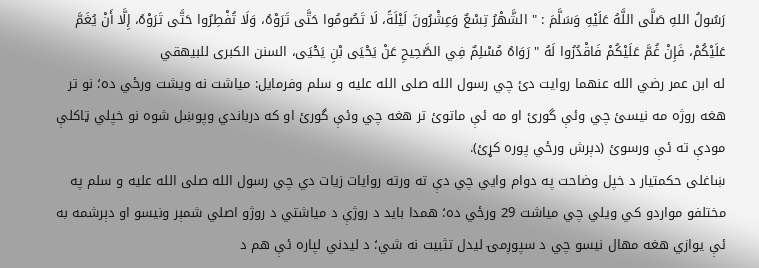رَسُولُ اللهِ صَلَّى اللَّهُ عَلَيْهِ وَسَلَّمَ : " الشَّهْرُ تِسْعٌ وَعِشْرُونَ لَيْلَةً، لَا تَصُومُوا حَتَّى تَرَوْهُ، وَلَا تُفْطِرُوا حَتَّى تَرَوْهُ، إِلَّا أَنْ يُغَمَّ عَلَيْكُمْ، فَإِنْ غُمَّ عَلَيْكُمْ فَاقْدُرُوا لَهُ " رَوَاهُ مُسْلِمٌ فِي الصَّحِيحِ عَنْ يَحْيَى بْنِ يَحْيَى، السنن الكبرى للبيهقي
له ابن عمر رضي الله عنهما روايت دئ چي رسول الله صلى الله عليه و سلم وفرمايل: مياشت نه ويشت ورځي ده؛ نو تر هغه روژه مه نيسئ چي وئې گورئ او مه ئې ماتوئ تر هغه چي وئې گورئ او كه درباندي وپوښل شوه نو خپلي ټاکلې مودې ته ئې ورسوئ (دېرش ورځي پوره کړئ).
ښاغلی حکمتيار د خپل وضاحت په دوام وايي چي دې ته ورته روايات زيات دي چي رسول الله صلى الله عليه و سلم په مختلفو مواردو كي ويلي چي مياشت 29 ورځي ده؛ همدا بايد د روژې د مياشتي د روژو اصلي شمېر ونيسو او دېرشمه به ئې يوازي هغه مهال نيسو چي د سپوږمۍ ليدل تثبيت نه شي؛ د ليدني لپاره ئې هم د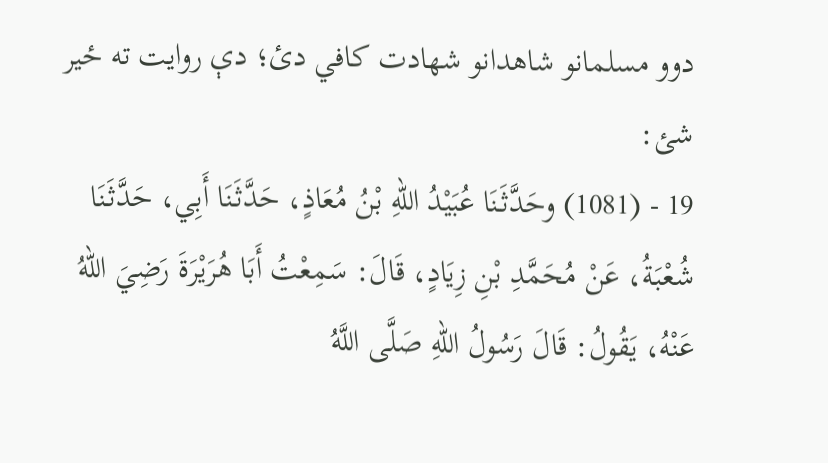دوو مسلمانو شاهدانو شهادت كافي دئ؛ دې روايت ته ځير شئ:
19 - (1081) وحَدَّثَنَا عُبَيْدُ اللهِ بْنُ مُعَاذٍ، حَدَّثَنَا أَبِي، حَدَّثَنَا شُعْبَةُ، عَنْ مُحَمَّدِ بْنِ زِيَادٍ، قَالَ: سَمِعْتُ أَبَا هُرَيْرَةَ رَضِيَ اللهُ عَنْهُ، يَقُولُ: قَالَ رَسُولُ اللهِ صَلَّى اللَّهُ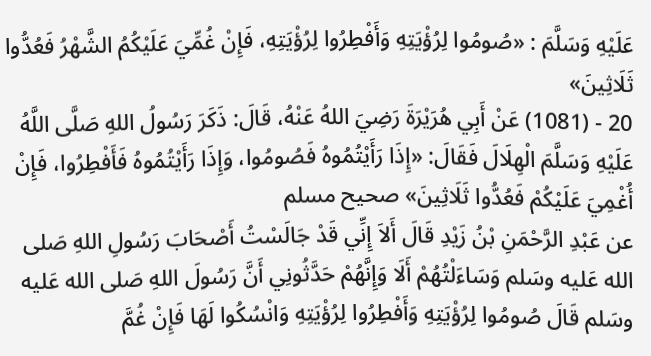عَلَيْهِ وَسَلَّمَ : «صُومُوا لِرُؤْيَتِهِ وَأَفْطِرُوا لِرُؤْيَتِهِ، فَإِنْ غُمِّيَ عَلَيْكُمُ الشَّهْرُ فَعُدُّوا ثَلَاثِينَ»
20 - (1081) عَنْ أَبِي هُرَيْرَةَ رَضِيَ اللهُ عَنْهُ، قَالَ: ذَكَرَ رَسُولُ اللهِ صَلَّى اللَّهُ عَلَيْهِ وَسَلَّمَ الْهِلَالَ فَقَالَ: «إِذَا رَأَيْتُمُوهُ فَصُومُوا، وَإِذَا رَأَيْتُمُوهُ فَأَفْطِرُوا، فَإِنْ أُغْمِيَ عَلَيْكُمْ فَعُدُّوا ثَلَاثِينَ» صحيح مسلم
عن عَبْدِ الرَّحْمَنِ بْنُ زَيْدِ قَالَ أَلاَ إِنِّي قَدْ جَالَسْتُ أَصْحَابَ رَسُولِ اللهِ صَلى الله عَليه وسَلم وَسَاءَلْتُهُمْ أَلَا وَإِنَّهُمْ حَدَّثُونِي أَنَّ رَسُولَ اللهِ صَلى الله عَليه وسَلم قَالَ صُومُوا لِرُؤْيَتِهِ وَأَفْطِرُوا لِرُؤْيَتِهِ وَانْسُكُوا لَهَا فَإِنْ غُمَّ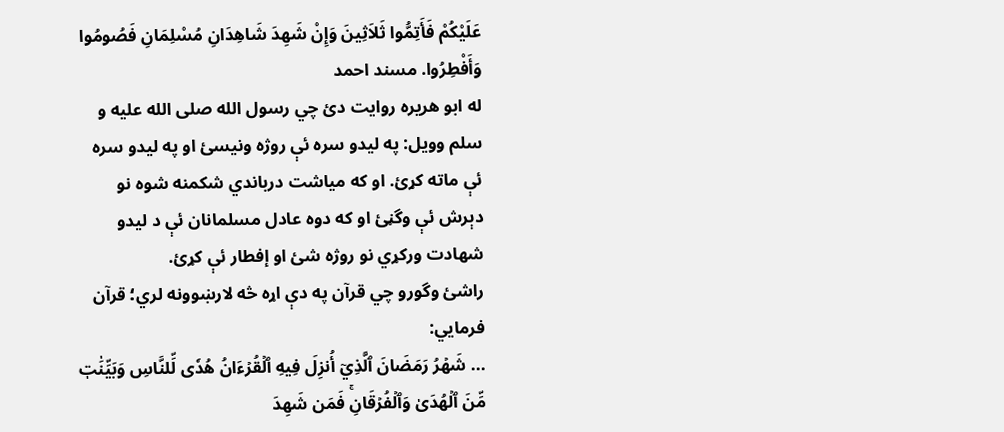عَلَيْكُمْ فَأَتِمُّوا ثَلاَثِينَ وَإِنْ شَهِدَ شَاهِدَانِ مُسْلِمَانِ فَصُومُوا وَأَفْطِرُوا. مسند احمد
له ابو هريره روايت دئ چي رسول الله صلى الله عليه و سلم وويل: په ليدو سره ئې روژه ونيسئ او په ليدو سره ئې ماته كړئ. او كه مياشت درباندي شكمنه شوه نو دېرش ئې وگڼئ او كه دوه عادل مسلمانان ئې د ليدو شهادت وركړي نو روژه شئ او إفطار ئې كړئ.
راشئ وگورو چي قرآن په دې اړه څه لارښوونه لري؛ قرآن فرمايي:
... شَهۡرُ رَمَضَانَ ٱلَّذِيٓ أُنزِلَ فِيهِ ٱلۡقُرۡءَانُ هُدٗى لِّلنَّاسِ وَبَيِّنَٰتٖ مِّنَ ٱلۡهُدَىٰ وَٱلۡفُرۡقَانِۚ فَمَن شَهِدَ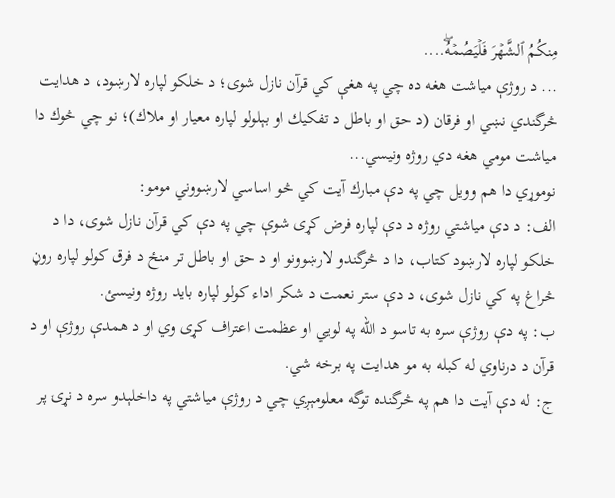مِنكُمُ ٱلشَّهۡرَ فَلۡيَصُمۡهُۖ....
... د روژې مياشت هغه ده چي په هغې كي قرآن نازل شوى؛ د خلكو لپاره لارښود، د هدايت څرگندي نښي او فرقان (د حق او باطل د تفكيك او بېلولو لپاره معيار او ملاك)؛ نو چي څوك دا مياشت مومي هغه دي روژە ونيسي...
نوموړي دا هم وويل چي په دې مبارك آيت كي څو اساسي لارښووني مومو:
الف: د دې مياشتي روژە د دې لپاره فرض كړى شوې چي په دې كي قرآن نازل شوى، دا د خلكو لپاره لارښود كتاب، دا د څرگندو لارښوونو او د حق او باطل تر منځ د فرق كولو لپاره روڼ څراغ په كي نازل شوى، د دې ستر نعمت د شكر اداء كولو لپاره بايد روژە ونيسئ.
ب: په دې روژې سره به تاسو د الله په لويي او عظمت اعتراف كړى وي او د همدې روژې او د قرآن د درناوي له كبله به مو هدايت په برخه شي.
ج: له دې آيت دا هم په څرگنده توگه معلومېږي چي د روژې مياشتي په داخلېدو سره د نړۍ پر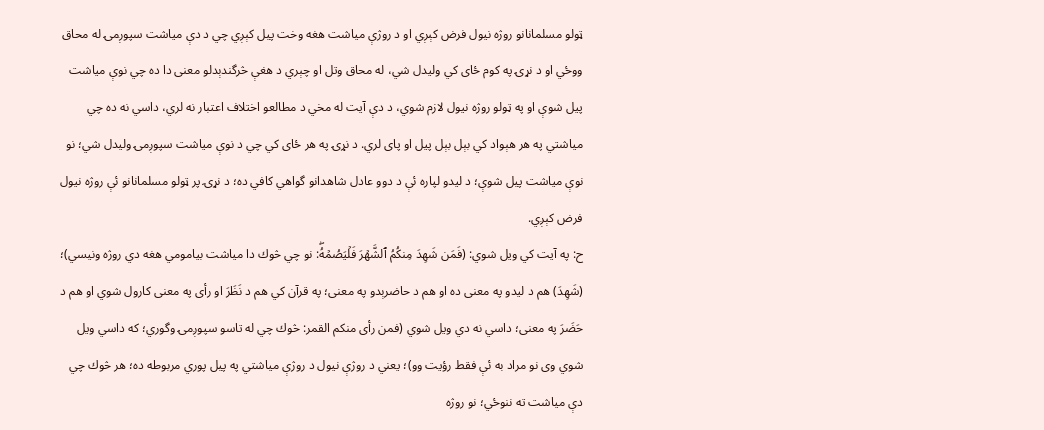ټولو مسلمانانو روژە نيول فرض كېږي او د روژې مياشت هغه وخت پيل كېږي چي د دې مياشت سپوږمۍ له محاق ووځي او د نړۍ په كوم ځاى كي وليدل شي، له محاق وتل او چېري د هغې څرگندېدلو معنى دا ده چي نوې مياشت پيل شوې او په ټولو روژە نيول لازم شوي، د دې آيت له مخي د مطالعو اختلاف اعتبار نه لري، داسي نه ده چي مياشتي په هر هېواد كي بېل بېل پيل او پاى لري. د نړۍ په هر ځاى كي چي د نوې مياشت سپوږمۍ وليدل شي؛ نو نوې مياشت پيل شوې؛ د ليدو لپاره ئې د دوو عادل شاهدانو گواهي كافي ده؛ د نړۍ پر ټولو مسلمانانو ئې روژه نيول فرض كېږي.
ح: په آيت كي ويل شوي: (فَمَن شَهِدَ مِنكُمُ ٱلشَّهۡرَ فَلۡيَصُمۡهُۖ: نو چي څوك دا مياشت بيامومي هغه دي روژە ونيسي)؛ (شَهِدَ) هم د ليدو په معنى ده او هم د حاضرېدو په معنى؛ په قرآن كي هم د نَظَرَ او رأى په معنى كارول شوي او هم د حَضَرَ په معنى؛ داسي نه دي ويل شوي (فمن رأى منكم القمر: څوك چي له تاسو سپوږمۍ وگوري؛ كه داسي ويل شوي وى نو مراد به ئې فقط رؤيت وو)؛ يعني د روژې نيول د روژې مياشتي په پيل پوري مربوطه ده؛ هر څوك چي دې مياشت ته ننوځي؛ نو روژه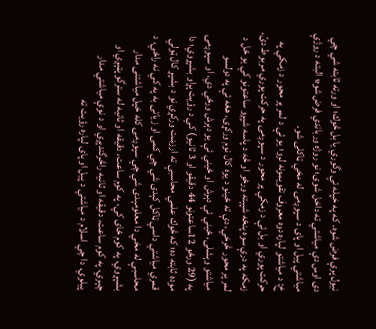نيول پرې فرض شوه. كه په خپله ئې وگوري يا بل څوك؛ او ورته ثابته شي چي دى اوس دې مياشتي ته داخل شوى؛ نو روژه ورباندي فرض شوه؛ البته د روژې مياشتي پيل او پاى د سپوږمۍ له مخي ټاكلى شو.
خ: د مياشتو لپاره دوه معروف تقويمونه لرو؛ يو ئې د لمر پر محور د زمكي په حركت پوري او بل ئې د زمكي پر محور د سپوږمۍ په حركت پوري مربوط دئ، زمكه په درې سوه پنځه شپېته ورځو او څه د پاسه شپږو ساعتونو كي يو ځل د لمر پر محور څرخي، دې ته ځينو د يوه كال نوم وركړى، هغه ئې په دولسو مياشتو وېشلى، ځيني ئې دېرش او ځيني ئې يو دېرش ورځي دي. او سپوږمۍ په (29 ورځو 12ساعتونو 44 دقیقو او 3 ثانيو) کي د رؤيت پړاو بشپړوي؛ دا موده ثابته ده؛ كه څوك علمي محاسبې ته ارزښت وركړي نو د بشپړ كال ټولي قمري مياشتي داسي ټاكل كېدى شي چي كمى او زياتى به په كي نه راځي، د محاسبې له مخي دا معلومېدى شي چي سپوږمۍ كله خپل مياشتنى مدار بشپړوي، په كوم ځاى كي، په كوم ساعت، دقيقه او ثانيه له سترگو پټېږي او چېري، په كوم ساعت، دقيقه او ثانيه راڅرگندېږي او د نوې مياشتي مدار پيلوي. دا چي اسلام د مياشتي د پيل او پاى لپاره رؤيت ته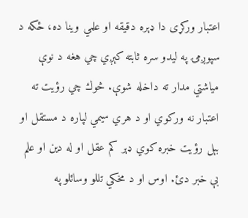اعتبار وركړى دا ډېره دقيقه او علمي وينا ده، ځكه د سپوږمۍ په ليدو سره ثابته كېږي چي هغه د نوې مياشتي مدار ته داخله شوې. څوك چي رؤيت ته اعتبار نه وركوي او د هري سيمي لپاره د مستقل او بېل رؤيت خبره كوي ډېر كم عقل او له دين او علم بې خبر دئ. اوس او د مخكي تللو وسائلو په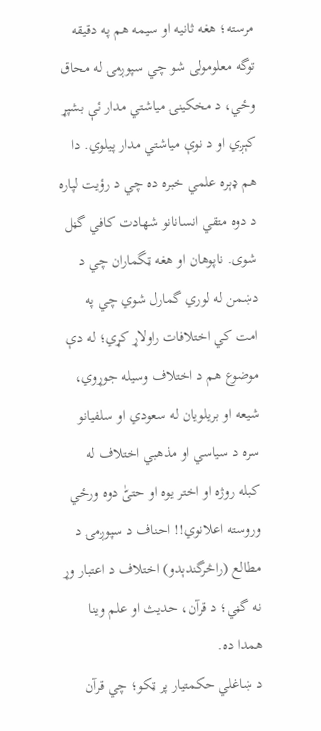مرسته؛ هغه ثانيه او سيمه هم په دقيقه توگه معلومولى شو چي سپوږمۍ له محاق وځي، د مخكينۍ مياشتي مدار ئې بشپړ كېږي او د نوې مياشتي مدار پيلوي. دا هم ډېره علمي خبره ده چي د رؤيت لپاره د دوه متقي انسانانو شهادت كافي گڼل شوى. ناپوهان او هغه ټگماران چي د دښمن له لوري گمارل شوي چي په امت كي اختلافات راولاړ كړي؛ له دې موضوع هم د اختلاف وسيله جوړوي، شيعه او بريلويان له سعودي او سلفيانو سره د سياسي او مذهبي اختلاف له كبله روژە او اختر يوه او حتیّٰ دوه ورځي وروسته اعلانوي!! احناف د سپوږمۍ د مطالع (راڅرگندېدو) اختلاف د اعتبار وړ نه گڼي؛ د قرآن، حديث او علم وينا همدا ده.
د ښاغلي حکمتيار پر ټکو؛ چي قرآن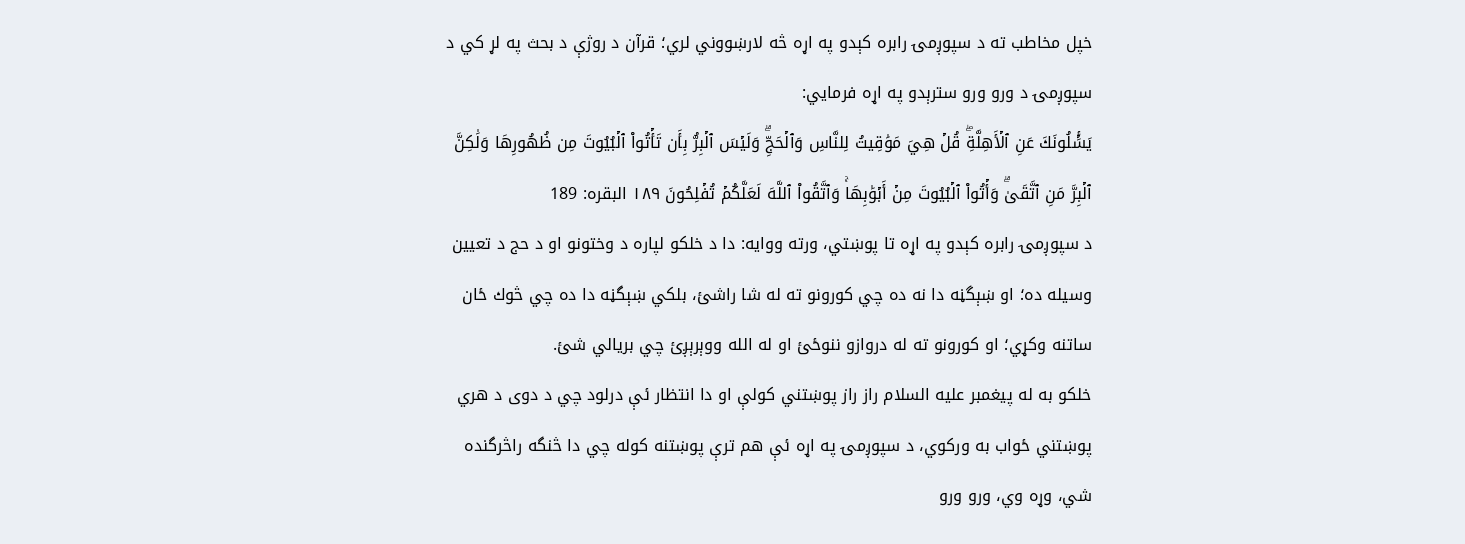خپل مخاطب ته د سپوږمۍ رابره كېدو په اړه څه لارښووني لري؛ قرآن د روژې د بحث په لړ كي د سپوږمۍ د ورو ورو سترېدو په اړه فرمايي:
يَسَۡٔلُونَكَ عَنِ ٱلۡأَهِلَّةِۖ قُلۡ هِيَ مَوَٰقِيتُ لِلنَّاسِ وَٱلۡحَجِّۗ وَلَيۡسَ ٱلۡبِرُّ بِأَن تَأۡتُواْ ٱلۡبُيُوتَ مِن ظُهُورِهَا وَلَٰكِنَّ ٱلۡبِرَّ مَنِ ٱتَّقَىٰۗ وَأۡتُواْ ٱلۡبُيُوتَ مِنۡ أَبۡوَٰبِهَاۚ وَٱتَّقُواْ ٱللَّهَ لَعَلَّكُمۡ تُفۡلِحُونَ ١٨٩ البقره: 189
د سپوږمۍ رابره كېدو په اړە تا پوښتي، ورته ووايه: دا د خلكو لپاره د وختونو او د حج د تعيين وسيله ده؛ او ښېگڼه دا نه ده چي كورونو ته له شا راشئ، بلكي ښېگڼه دا ده چي څوك ځان ساتنه وكړي؛ او كورونو ته له دروازو ننوځئ او له الله ووېرېږئ چي بريالي شئ.
خلكو به له پيغمبر عليه السلام راز راز پوښتني كولې او دا انتظار ئې درلود چي د دوى د هري پوښتني ځواب به وركوي، د سپوږمۍ په اړە ئې هم ترې پوښتنه كوله چي دا څنگه راڅرگنده شي، وړە وي، ورو ورو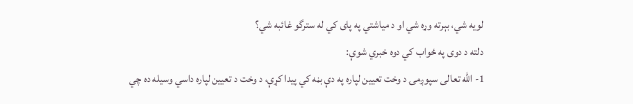لويه شي، بېرته وړە شي او د مياشتي په پاى كي له سترگو غائبه شي؟
دلته د دوى په ځواب كي دوه خبري شوې:
1- الله تعالى سپوږمۍ د وخت تعيين لپاره په دې بڼه كي پيدا كړې، د وخت د تعيين لپاره داسي وسيله ده چي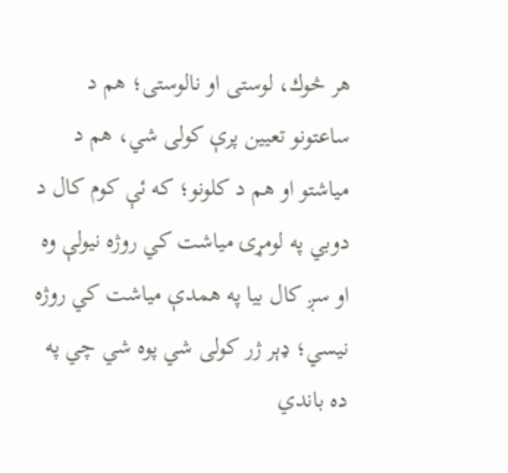هر څوك، لوستى او نالوستى؛ هم د ساعتونو تعيين پرې كولى شي، هم د مياشتو او هم د كلونو؛ كه ئې كوم كال د دوبي په لومړۍ مياشت كي روژە نيولې وه او سږ كال بيا په همدې مياشت كي روژە نيسي؛ ډېر ژر كولى شي پوه شي چي په ده باندي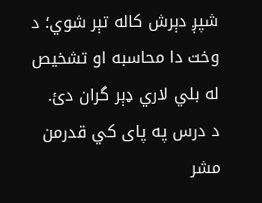شپږ دېرش كاله تېر شوي؛ د وخت دا محاسبه او تشخيص له بلي لاري ډېر گران دئ.
د درس په پای کي قدرمن مشر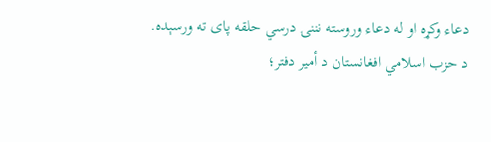دعاء وکړه او له دعاء وروسته نننۍ درسي حلقه پای ته ورسېده.
د حزب اسلامي افغانستان د أمير دفتر؛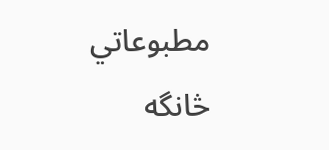مطبوعاتي څانگه